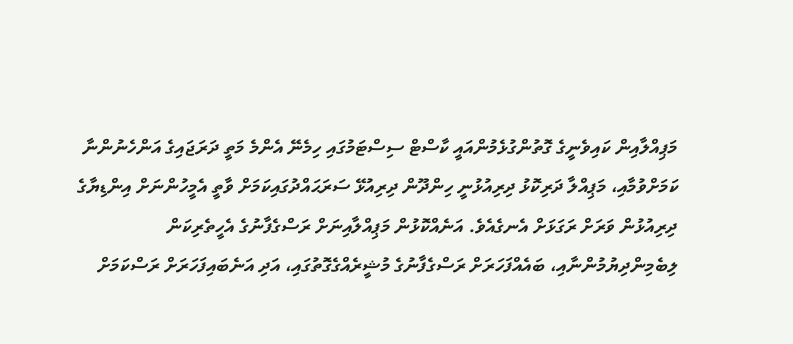މަޕިއްލާއިން ކައިވެނީގެ ގޮތުންގުޅެމުންއައީ ކާސްޓް ސިސްޓަމުގައި ހިމެނޭ އެންމެ މަތީ ދަރަޖައިގެ އަންހެނުންނާ ކަމަށްވުމާއި، މަޕިއްލާ ދަރިކޮޅު ދިރިއުޅުނީ ހިންދޫން ދިރިއުޅޭ ސަރަޙައްދުގައިކަމަށް ވާތީ އެމީހުންނަށް އިންޑިޔާގެ ދިރިއުޅުން ވަރަށް ރަގަޅަށް އެނގެއެވެ. އަނެއްކޮޅުން މަޕިއްލާއިނަށް ރަސްގެފާނުގެ އެހީތެރިކަން ލިބެމިންދިޔުމުންނާއި، ބައެއްފަހަރަށް ރަސްގެފާނުގެ މުޝީރެއްގެގޮތުގައި، އަދި އަނެބައިފަހަރަށް ރަސްކަމަށް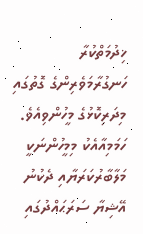ޚިދުމަތްކުރާ ހަނގުރާމަވެރިންގެ ގޮތުގައި މިދަރިކޮޅުގެ މީހުންވިއެވެ. ހަމަމިއާއެކު މިމީހުންނަކީ މަލާބާރުކަރަޔާއި ދެކުނު އޭޝިޔާ ސަރަޙައްދުގައި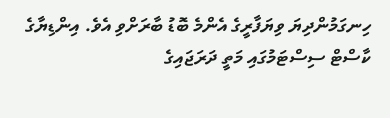ހިނގަމުންދިޔަ ވިޔަފާރީގެ އެންމެ ބޮޑު ބާރަށްވި އެވެ. އިންޑިޔާގެ ކާސްޓް ސިސްޓަމުގައި މަތީ ދަރަޖައިގެ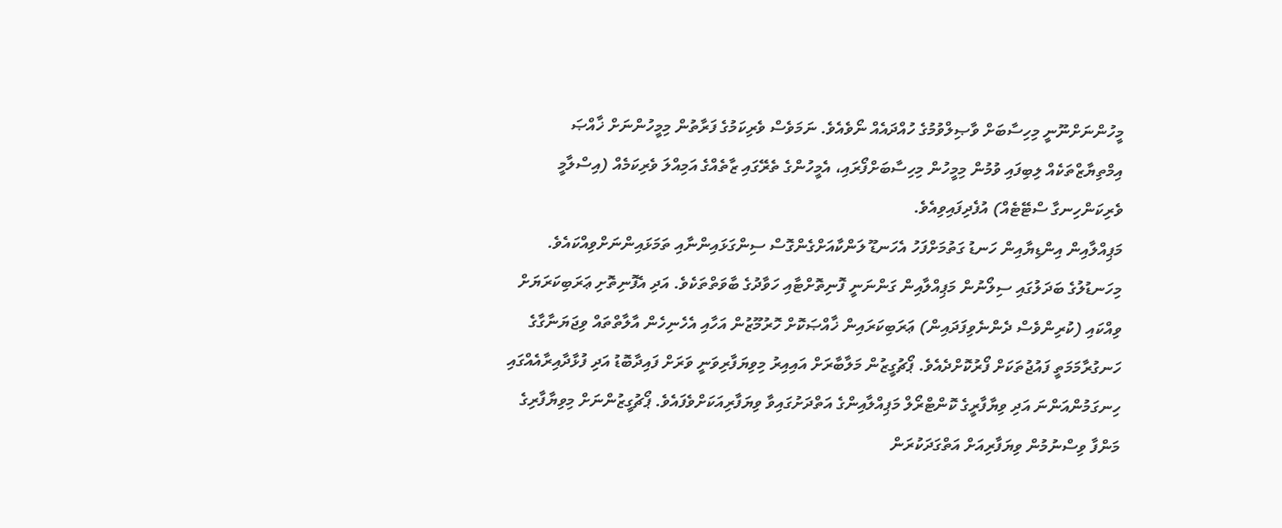މީހުންނަށްނޫނީ މިހިސާބަށް ވާޞިލްވުމުގެ ހުއްދައެއް ނޯވެއެވެ. ނަމަވެސް ވެރިކަމުގެ ފަރާތުން މިމީހުންނަށް ޚާއްޞަ އިމްތިޔާޒްތަކެއް ލިބިފައި ވުމުން މިމީހުން މިހިސާބަށްފޯރައި، އެމީހުންގެ ތެރޭގައި ޒާތެއްގެ އަމިއްލަ ވެރިކަމެއް (އިސްލާމީ ވެރިކަންހިނގާ ސްޓޭޓެއް) އުފެދިފައިވިއެވެ.
މަޕިއްލާއިން އިންޑިޔާއިން ހަނޑު ގަތުމަށްފަހު އެހަނޑޫ ލަންކާއަށްގެންގޮސް ސިންގަޅައިންނާއި ތަމަޅައިންނަށްވިއްކައެވެ. މިހަނޑުލުގެ ބަދަލުގައި ސިލޯނުން މަޕިއްލާއިން ގަންނަނީ ފޮނިތޮށްޓާއި ހަވާދުގެ ބާވަތްތަކެވެ. އަދި އެފޮނިތޮށި ޢަރަބިކަރަޔަށް ވިއްކައި (ކުރިންވެސް ދެންނެވިފަދައިން) ޢަރަބިކަރައިން ޚާއްޞަކޮށް ހޮރުމޫޒުން އަހާއި އެހެނިހެން އާލާތްތައް ވިޖަޔަނާގާގެ ހަނގުރާމަމަތީ ފައުޖުތަކަށް ފޯރުކޮށްދެއެވެ. ޕޯޗުގީޒުން މަލާބާރަށް އައިއިރު މިވިޔަފާރިވަނީ ވަރަށް ފައިދާބޮޑު އަދި ފުޅާދާއިރާއެއްގައި ހިނގަމުންއަންނަ އަދި ވިޔާފާރީގެ ކޮންޓްރޯލް މަޕިއްލާއިންގެ އަތްދަށުގައިވާ ވިޔަފާރިއަކަށްވެފައެވެ. ޕޯޗުގީޒުންނަށް މިވިޔާފާރިގެ މަންފާ ވިސްނުމުން ވިޔަފާރިއަށް އަތްގަދަކުރަން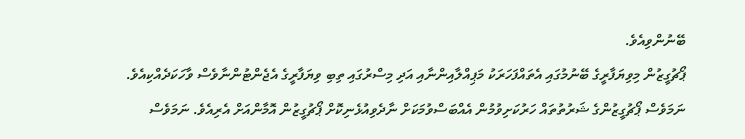ބޭނުންވިއެވެ.
ޕޯޗުގީޒުން މިވިޔަފާރީގެ ބޭނުމުގައި އެތައްފަހަރަކު މަޕިއްލާއިންނާއި އަދި މިސްރުގައި ތިބި ވިޔަފާރީގެ އެޖެންޓުންނާވެސް ވާހަކަދެއްކިއެވެ. ނަމަވެސް ޕޯޗުގީޒުންގެ ޝަރުތުތައް ހަރުކަށިވުމުން އެއްބަސްވުމަކަށް ނާދެވިއުޅެނިކޮށް ޕޯޗުގީޒުން އޮމާންއަށް އެރިއެވެ. ނަމަވެސް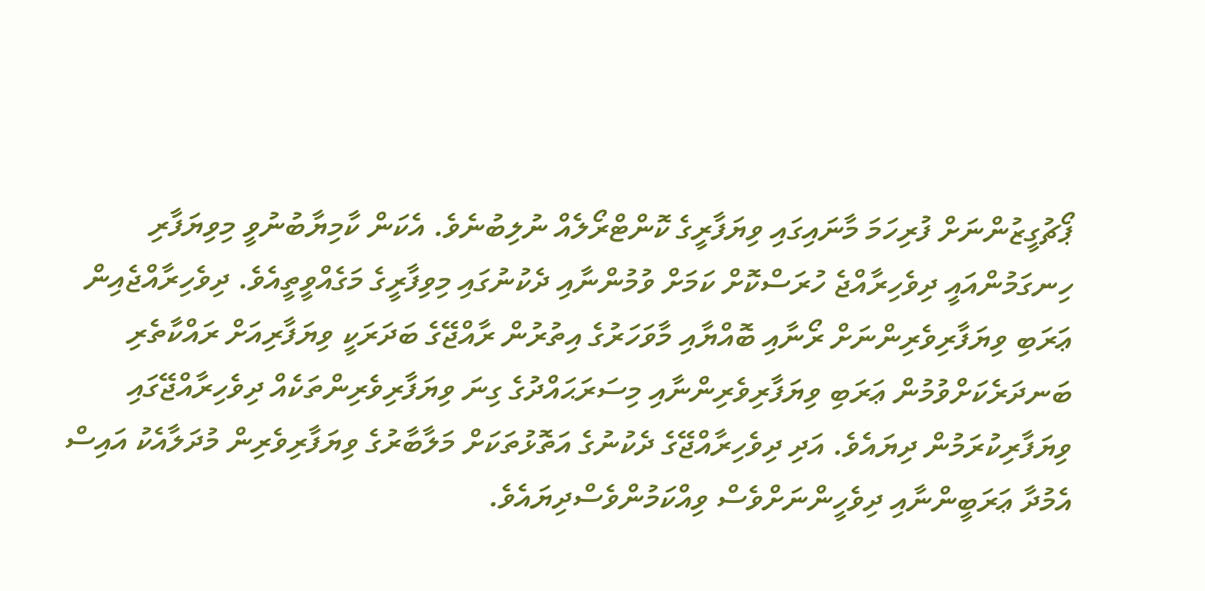ޕޯޗުގީޒުންނަށް ފުރިހަމަ މާނައިގައި ވިޔަފާރީގެ ކޮންޓްރޯލެއް ނުލިބުނެވެ. އެކަން ކާމިޔާބުނުވީ މިވިޔަފާރި ހިނގަމުންއައީ ދިވެހިރާއްޖެ ހުރަސްކޮށް ކަމަށް ވުމުންނާއި ދެކުނުގައި މިވިފާރީގެ މަގެއްވީތީއެވެ. ދިވެހިރާއްޖެއިން ޢަރަބި ވިޔަފާރިވެރިންނަށް ރޯނާއި ބޮއްޔާއި މާވަހަރުގެ އިތުރުން ރާއްޖޭގެ ބަދަރަކީ ވިޔަފާރިއަށް ރައްކާތެރި ބަނދަރެކަށްވުމުން ޢަރަބި ވިޔަފާރިވެރިންނާއި މިސަރަޙައްދުގެ ގިނަ ވިޔަފާރިވެރިންތަކެއް ދިވެހިރާއްޖޭގައި ވިޔަފާރިކުރަމުން ދިޔައެވެ. އަދި ދިވެހިރާއްޖޭގެ ދެކުނުގެ އަތޮޅުތަކަށް މަލާބާރުގެ ވިޔަފާރިވެރިން މުދަލާއެކު އައިސް އެމުދާ ޢަރަބީންނާއި ދިވެހީންނަށްވެސް ވިއްކަމުންވެސްދިޔައެވެ.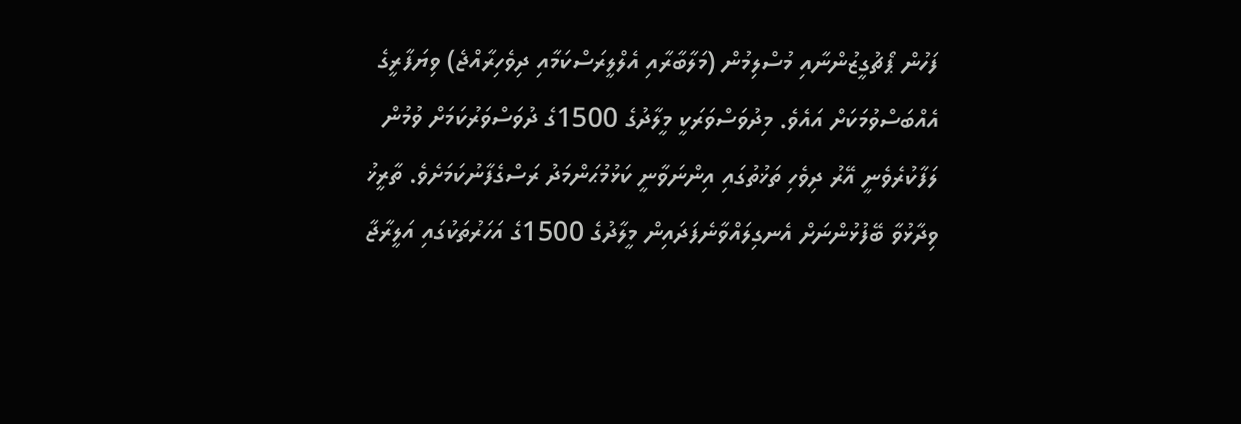ފަހުން ޕޯޗުގީޒުންނާއި މުސްލިމުން (މަލާބާރާއި އެލްލީރަސްކަމާއި ދިވެހިރާއްޖެ) ވިޔަފާރީގެ އެއްބަސްވުމަކަށް އައެވެ. މިދުވަސްވަރަކީ މީލާދުގެ 1500ގެ ދުވަސްވަރުކަމަށް ވުމުން ލަފާކުރެވެނީ އޭރު ދިވެހި ތަޚުތުގައި އިންނަވާނީ ކަޅުމުޙަންމަދު ރަސްގެފާނުކަމަށެވެ. ތާރީޚު ވިދާޅުވާ ބޭފުޅުންނަށް އެނގިލައްވާނެފަދައިން މީލާދުގެ 1500ގެ އަހަރުތަކުގައި އަލީރާޖާ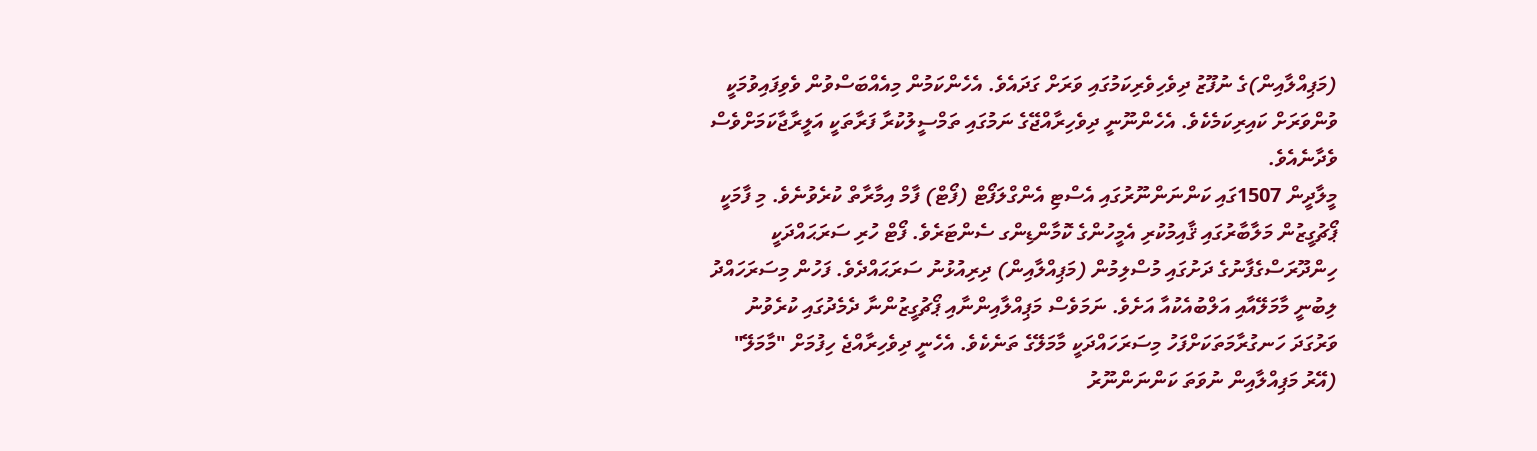(މަޕިއްލާއިން)ގެ ނުފޫޒު ދިވެހިވެރިކަމުގައި ވަރަށް ގަދައެވެ. އެހެންކަމުން މިއެއްބަސްވުން ވެވިފައިވުމަކީ ވުންވަރަށް ކައިރިކަމެކެވެ. އެހެންނޫނީ ދިވެހިރާއްޖޭގެ ނަމުގައި ތަމްސީލުކުރާ ފަރާތަކީ އަލީރާޖާކަމަށްވެސް ވެދާނެއެވެ.
މީލާދީން 1507ގައި ކަންނަންނޫރުގައި އެސްޓި އެންގްލަފޯޓް (ފޯޓް) ފާމް އިމާރާތް ކުރެވުނެވެ. މި ފާމަކީ ޕޯޗުގީޒުން މަލާބާރުގައި ޤާއިމުކުރި އެމީހުންގެ ކޮމާންޑިންގ ސެންޓަރެވެ. ފޯޓް ހުރި ސަރަޙައްދަކީ ހިންދޫރަސްގެފާނުގެ ދަށުގައި މުސްލިމުން (މަޕިއްލާއިން) ދިރިއުޅުނު ސަރަޙައްދެވެ. ފަހުން މިސަރަހައްދު ލިބުނީ މާމަލޭއާއި އަލްބުއެކުއާ އަށެވެ. ނަމަވެސް މަޕިއްލާއިންނާއި ޕޯޗުގީޒުންނާ ދެމެދުގައި ކުރެވުނު ވަރުގަދަ ހަނގުރާމަތަކަށްފަހު މިސަރަހައްދަކީ މާމަލޭގެ ތަނެކެވެ. އެހެނީ ދިވެހިރާއްޖެ ހިފުމަށް "މާމަލޭ" (އޭރު މަޕިއްލާއިން ނުވަތަ ކަންނަންނޫރު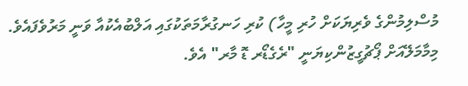މުސްލިމުންގެ ވެރިޔަކަށް ހުރި މީހާ) ކުރި ހަނގުރާމަތަކުގައި އަލްބުއެކުއާ ވަނީ މަރުވެފައެވެ. މިމާމަލޭއަށް ޕޯޗުގީޒުންކިޔަނީ "ރެގެޑޯރ ޑޮ މާރ" އެވެ.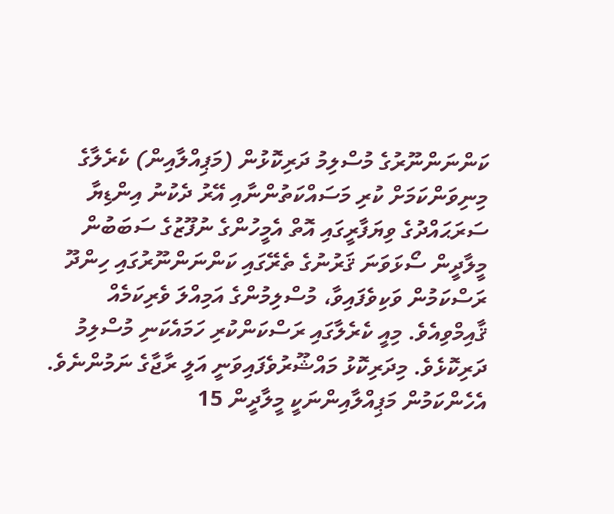ކަންނަންނޫރުގެ މުސްލިމު ދަރިކޮޅުން (މަޕިއްލާއިން) ކެރެލާގެ މިނިވަންކަމަށް ކުރި މަސައްކަތުންނާއި އޭރު ދެކުނު އިންޑިޔާ ސަރަޙައްދުގެ ވިޔަފާރީގައި އޮތް އެމީހުންގެ ނުފޫޒުގެ ސަބަބުން މީލާދީން ސޯޅަވަނަ ޤަރުނުގެ ތެރޭގައި ކަންނަންނޫރުގައި ހިންދޫ ރަސްކަމުން ވަކިވެފައިވާ، މުސްލިމުންގެ އަމިއްލަ ވެރިކަމެއް ޤާއިމްވިއެވެ. މިއީ ކެރެލާގައި ރަސްކަންކުރި ހަމައެކަނި މުސްލިމު ދަރިކޮޅެވެ. މިދަރިކޮޅު މައްޝޫރުވެފައިވަނީ އަލީ ރާޖާގެ ނަމުންނެވެ. އެހެންކަމުން މަޕިއްލާއިންނަކީ މީލާދީން 15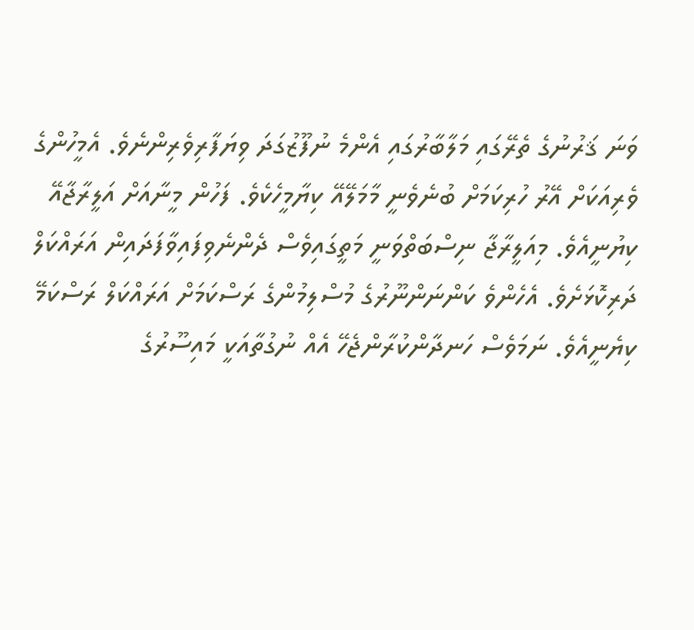ވަނަ ޤަރުނުގެ ތެރޭގައި މަލާބާރުގައި އެންމެ ނުފޫޒުގަދަ ވިޔަފާރިވެރިންނެވެ. އެމީހުންގެ ވެރިއަކަށް އޭރު ހުރިކަމަށް ބުނެވެނީ މާމަލޭއޭ ކިޔާމީހެކެވެ. ފަހުން މީނާއަށް އަލީރާޖާއޭ ކިޔުނީއެވެ. މިއަލީރާޖާ ނިސްބަތްވަނީ މަތީގައިވެސް ދެންނެވިފައިވާފަދައިން އަރައްކަލް ދަރިކޮޅަށެވެ. އެހެންވެ ކަންނަންނޫރުގެ މުސްލިމުންގެ ރަސްކަމަށް އަރައްކަލް ރަސްކަމޭ ކިޔެނީއެވެ. ނަމަވެސް ހަނދާންކުރާންޖެހޭ އެއް ނުގުތާއަކީ މައިސޫރުގެ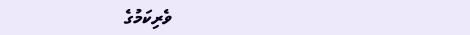ވެރިކަމުގެ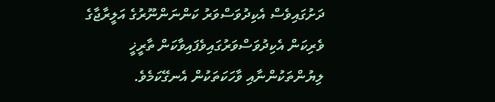ދަށުގައިވެސް އެކިދުވަސްވަރު ކަންނަންނޫރުގެ އަލީރާޖާގެ ވެރިކަން އެކިދުވަސްވަރުގައިވެފައިވާކަން ތާރީޚީ ލިޔުންތަކުންނާއި ވާހަކަތަކުން އެނގޭކަމެވެ.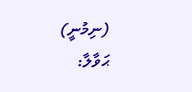(ނިމުނީ)
ޙަވާލާ: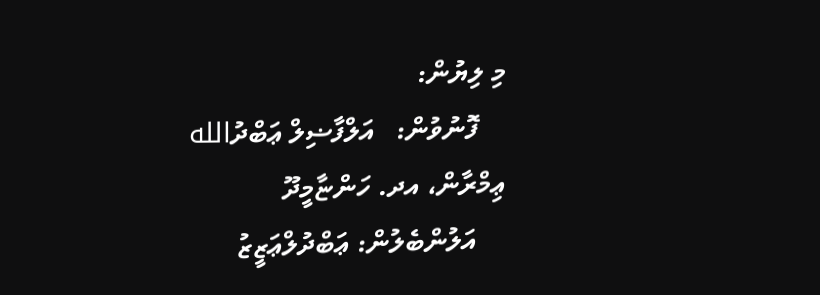މި ލިޔުން:
    ފޮނުވުން:   އަލްފާޟިލް ޢަބްދުالله ޢިމްރާން، އދ. ހަންޏާމީދޫ
    އަލުންބެލުން: ޢަބްދުލްޢަޒީޒު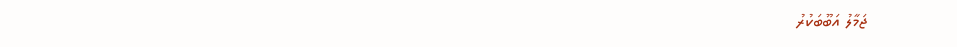ޖަމާލު އަބޫބަކުރު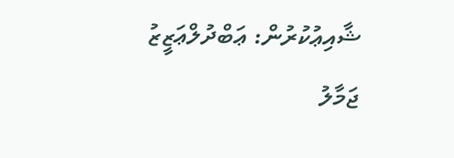ޝާއިޢުކުރުން: ޢަބްދުލްޢަޒީޒު ޖަމާލު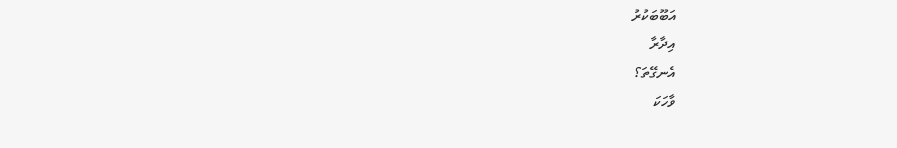އަބޫބަކުރު
އިދާރާ
އެނގޭތަ؟
ވާހަކަ